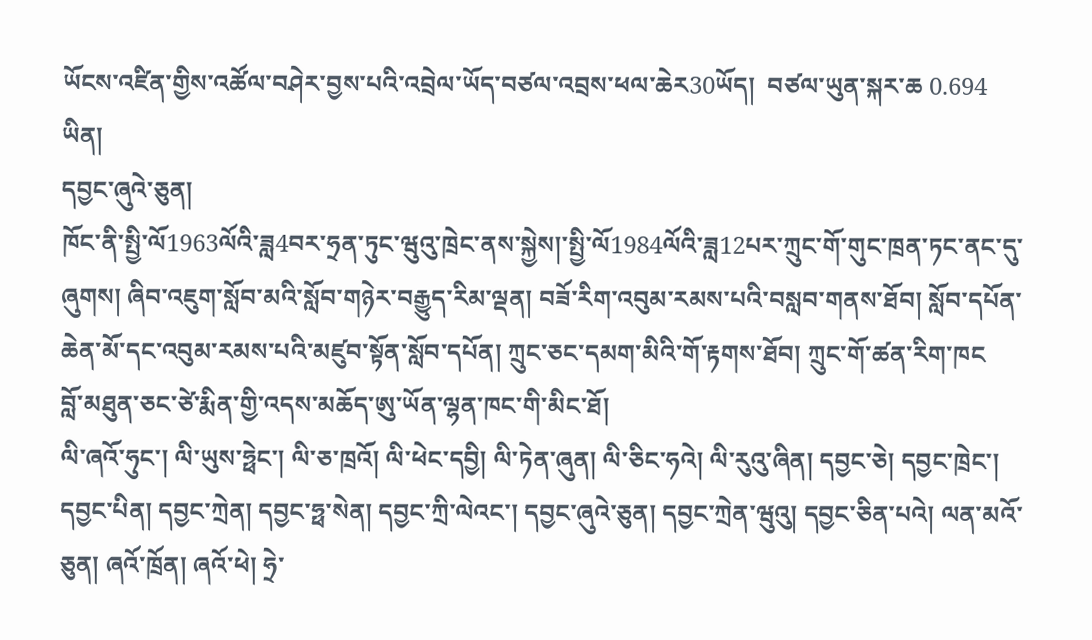ཡོངས་འཛིན་གྱིས་འཚོལ་བཤེར་བྱས་པའི་འབྲེལ་ཡོད་བཙལ་འབྲས་ཕལ་ཆེར30ཡོད།  བཙལ་ཡུན་སྐར་ཆ 0.694 ཡིན།
དབྱང་ཞུའེ་ཅུན།
ཁོང་ནི་སྤྱི་ལོ1963ལོའི་ཟླ4བར་ཧྲན་ཏུང་ཝུའུ་ཁྲེང་ནས་སྐྱེས།་སྤྱི་ལོ1984ལོའི་ཟླ12པར་ཀྲུང་གོ་གུང་ཁྲན་ཏང་ནང་དུ་ཞུགས། ཞིབ་འཇུག་སློབ་མའི་སློབ་གཉེར་བརྒྱུད་རིམ་ལྡན། བཟོ་རིག་འབུམ་རམས་པའི་བསླབ་གནས་ཐོབ། སློབ་དཔོན་ཆེན་མོ་དང་འབུམ་རམས་པའི་མཛུབ་སྟོན་སློབ་དཔོན། ཀྲུང་ཅང་དམག་མིའི་གོ་རྟགས་ཐོབ། ཀྲུང་གོ་ཚན་རིག་ཁང
བློ་མཐུན་ཅང་ཙེ་རྨིན་གྱི་འདས་མཆོད་ཨུ་ཡོན་ལྷན་ཁང་གི་མིང་ཐོ།
ལི་ཞའོ་ཧུང་། ལི་ཡུས་ཧྥེང་། ལི་ཅ་ཁྲའོ། ལི་ཕེང་དབྱི། ལི་ཏེན་ཞུན། ལི་ཅིང་ཧའེ། ལི་རུའུ་ཞིན། དབྱང་ཅེ། དབྱང་ཁྲེང་། དབྱང་པིན། དབྱང་ཀྲེན། དབྱང་ཧྥ་སེན། དབྱང་ཀྲི་ལེའང་། དབྱང་ཞུའེ་ཅུན། དབྱང་ཀྲེན་ཝུའུ། དབྱང་ཅིན་པའེ། ལན་མའོ་ཅུན། ཞའོ་ཁྲོན། ཞའོ་ཕེ། ཧྲེ་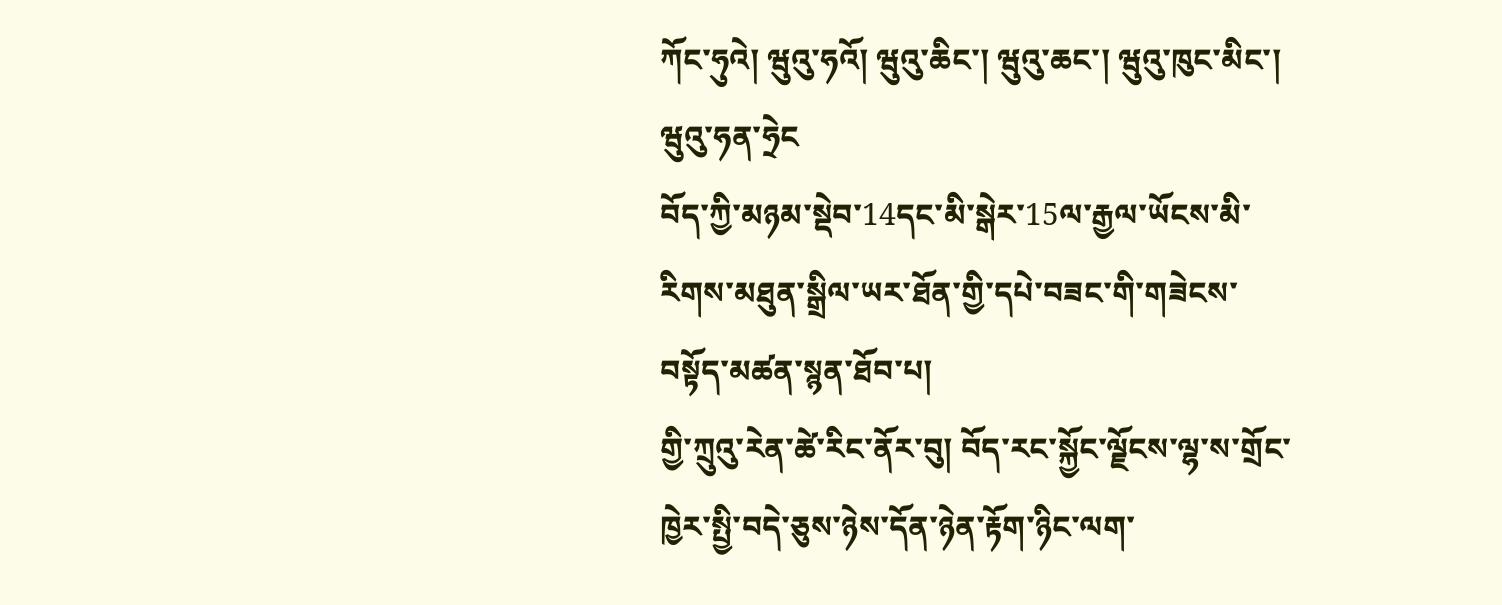ཀོང་ཧུའེ། ཝུའུ་ཧའོ། ཝུའུ་ཆིང་། ཝུའུ་ཆང་། ཝུའུ་ཁུང་མིང་། ཝུའུ་ཧན་ཧྲེང
བོད་ཀྱི་མཉམ་སྡེབ་14དང་མི་སྒེར་15ལ་རྒྱལ་ཡོངས་མི་རིགས་མཐུན་སྒྲིལ་ཡར་ཐོན་གྱི་དཔེ་བཟང་གི་གཟེངས་བསྟོད་མཚན་སྙན་ཐོབ་པ།
གྱི་ཀྲུའུ་རེན་ཚེ་རིང་ནོར་བུ། བོད་རང་སྐྱོང་ལྗོངས་ལྷ་ས་གྲོང་ཁྱེར་སྤྱི་བདེ་ཅུས་ཉེས་དོན་ཉེན་རྟོག་ཉིང་ལག་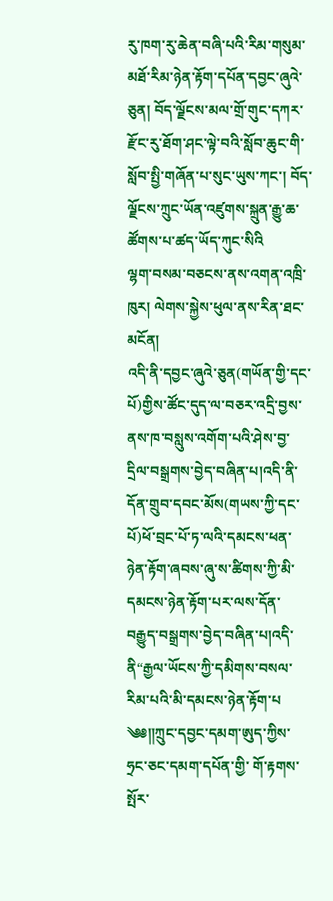རུ་ཁག་རུ་ཆེན་བཞི་པའི་རིམ་གསུམ་མཐོ་རིམ་ཉེན་རྟོག་དཔོན་དབྱང་ཞུའེ་ཅུན། བོད་ལྗོངས་མལ་གྲོ་གུང་དཀར་རྫོང་རུ་ཐོག་ཤང་ལྟེ་བའི་སློབ་ཆུང་གི་སློབ་སྤྱི་གཞོན་པ་སུང་ཡུས་ཀང་། བོད་ལྗོངས་ཀྲུང་ཡོན་འཛུགས་སྐྲུན་རྒྱུ་ཆ་ཚོགས་པ་ཚད་ཡོད་ཀུང་སིའི
ལྷག་བསམ་བཅངས་ནས་འགན་འཁྲི་ཁུར། ལེགས་སྐྱེས་ཕུལ་ནས་རིན་ཐང་མངོན།
འདི་ནི་དབྱང་ཞུའེ་ཅུན(གཡོན་གྱི་དང་པོ)གྱིས་ཚོང་དུད་ལ་བཅར་འདྲི་བྱས་ནས་ཁ་བསླུས་འགོག་པའི་ཤེས་བྱ་དྲིལ་བསྒྲགས་བྱེད་བཞིན་པ།འདི་ནི་དོན་གྲུབ་དབང་མོས(གཡས་ཀྱི་དང་པོ)ཕོ་བྲང་པོ་ཏ་ལའི་དམངས་ཕན་ཉེན་རྟོག་ཞབས་ཞུ་ས་ཚིགས་ཀྱི་མི་དམངས་ཉེན་རྟོག་པར་ལས་དོན་བརྒྱུད་བསྒྲགས་བྱེད་བཞིན་པ།འདི་ནི“རྒྱལ་ཡོངས་ཀྱི་དམིགས་བསལ་རིམ་པའི་མི་དམངས་ཉེན་རྟོག་པ
༄༅༎ཀྲུང་དབྱང་དམག་ཨུད་ཀྱིས་ཧྲང་ཅང་དམག་དཔོན་གྱི་ གོ་རྟགས་སྤོར་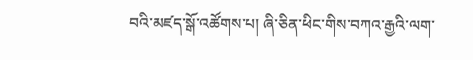བའི་མཛད་སྒོ་འཚོགས་པ། ཞི་ཅིན་ཕིང་གིས་བཀའ་རྒྱའི་ལག་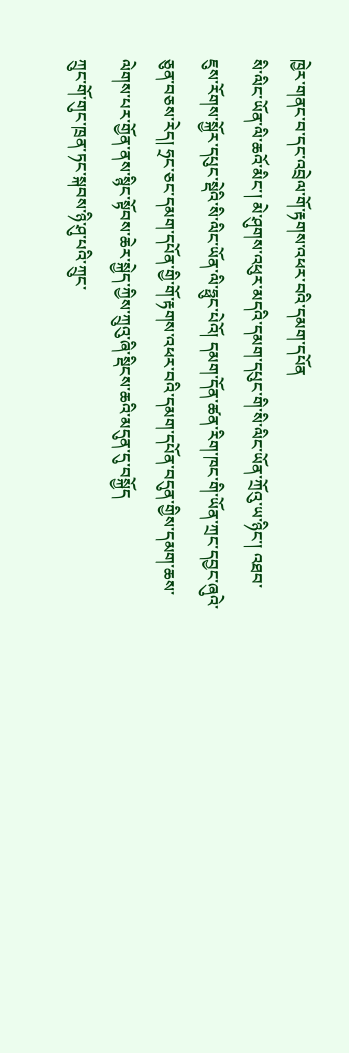ཁྱེར་གནང་བ་དང་འབྲེལ་གོ་རྟགས་འཕར་བའི་དམག་དཔོན
སི་ལིང་ཡོན་ལི་ཆའོ་མིང་། མེ་ཤུགས་འཕུར་མདའི་དམག་དཔུང་གི་སི་ལིང་ཡོན་ཀྲོའུ་ཡ་ཉིང་། འཐབ་ཇུས་རོགས་སྐྱོར་དཔུང་སྡེའི་སི་ལིང་ཡོན་ལི་ཧྥུང་པེའོ། དམག་དོན་ཚན་རིག་ཁང་གི་ཡོན་ཀྲང་དབྱང་ཞུའེ་ཅུན་བཅས་རེད། ཧྲང་ཅང་དམག་དཔོན་གྱི་གོ་རྟགས་འཕར་བའི་དམག་དཔོན་བདུན་གྱིས་དམག་ཆས་ལེགས་པར་གྱོན་ནས་སྙིང་སྟོབས་ཆེར་སྐྱེད་ཀྱིས་ཀྲུའུ་ཞི་སྡིངས་ཆའི་མདུན་དུ་བསྐྱོད
ཀྲུང་གོ་གུང་ཁྲན་ཏང་སྐབས་ཉི་ཤུ་པའི་ཀྲུང་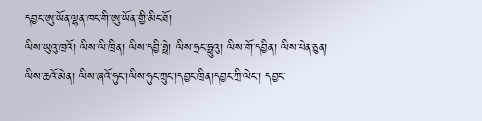དབྱང་ཨུ་ཡོན་ལྷན་ཁང་གི་ཨུ་ཡོན་གྱི་མིང་ཐོ།
ལིས་ཡུའུ་ཁྲའོ། ལིས་ལི་ཁྲིན། ལིས་དབྱི་ཧྥེ། ལིས་ཧྲང་ཧྥུའུ། ལིས་གོ་དབྱིན། ལིས་པེན་ཅུན། ལིས་ཆའོ་མེན། ལིས་ཞའོ་ཧུང་།ལིས་ཧུང་ཀྲུང་།དབྱང་ཁྲིན།དབྱང་ཀྲི་ལེང་། དབྱང་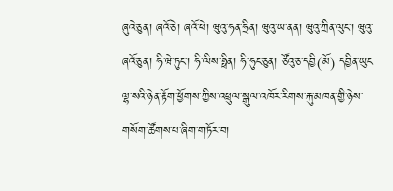ཞུའེ་ཅུན། ཞའོ་ཅེ། ཞའོ་ཕེ། ཝུའུ་ཧན་ཧྲིན། ཝུའུ་ཡ་ནན། ཝུའུ་ཀྲིན་ལུང་། ཝུའུ་ཞའོ་ཅུན། ཧི་ཝེ་ཏུང་། ཧི་ལིས་ཧྥིན། ཧི་ཧུང་ཅུན། ཙོའུ་ཅ་དབྱི(མོ) དབྱིན་ཡུང
ལྷ་སའི་ཉེན་རྟོག་ཕྱོགས་ཀྱིས་འཕྲུལ་སྒུལ་འཁོར་རིགས་རྐུ་མཁན་གྱི་ཉེས་གསོག་ཚོགས་པ་ཞིག་གཏོར་བ།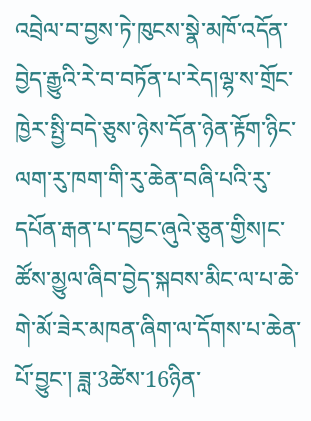འབྲེལ་བ་བྱས་ཏེ་ཁུངས་སྣེ་མཁོ་འདོན་བྱེད་རྒྱུའི་རེ་བ་བཏོན་པ་རེད།ལྷ་ས་གྲོང་ཁྱེར་སྤྱི་བདེ་ཅུས་ཉེས་དོན་ཉེན་རྟོག་ཉིང་ལག་རུ་ཁག་གི་རུ་ཆེན་བཞི་པའི་རུ་དཔོན་རྒན་པ་དབྱང་ཞུའེ་ཅུན་གྱིས།ང་ཚོས་མྱུལ་ཞིབ་བྱེད་སྐབས་མིང་ལ་པ་ཆེ་གེ་མོ་ཟེར་མཁན་ཞིག་ལ་དོགས་པ་ཆེན་པོ་བྱུང་། ཟླ་3ཚེས་16ཉིན་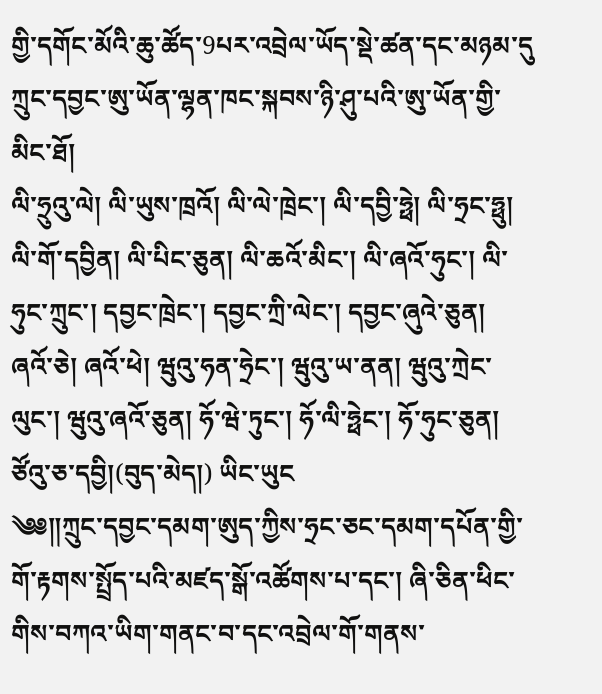གྱི་དགོང་མོའི་ཆུ་ཚོད་9པར་འབྲེལ་ཡོད་སྡེ་ཚན་དང་མཉམ་དུ
ཀྲུང་དབྱང་ཨུ་ཡོན་ལྷན་ཁང་སྐབས་ཉི་ཤུ་པའི་ཨུ་ཡོན་གྱི་མིང་ཐོ།
ལི་ཧྲུའུ་ལེ། ལི་ཡུས་ཁྲའོ། ལི་ལེ་ཁྲེང་། ལི་དབྱི་ཧྥེ། ལི་ཧྲང་ཧྥུ། ལི་གོ་དབྱིན། ལི་པིང་ཅུན། ལི་ཆའོ་མིང་། ལི་ཞའོ་ཧུང་། ལི་ཧུང་ཀྲུང་། དབྱང་ཁྲེང་། དབྱང་ཀྲི་ལེང་། དབྱང་ཞུའེ་ཅུན། ཞའོ་ཅེ། ཞའོ་ཕེ། ཝུའུ་ཧན་ཧྲེང་། ཝུའུ་ཡ་ནན། ཝུའུ་ཀྲེང་ལུང་། ཝུའུ་ཞའོ་ཅུན། ཧོ་ཝེ་ཏུང་། ཧོ་ལི་ཧྥེང་། ཧོ་ཧུང་ཅུན། ཙོའུ་ཅ་དབྱི།(བུད་མེད།) ཡིང་ཡུང
༄༅༎ཀྲུང་དབྱང་དམག་ཨུད་ཀྱིས་ཧྲང་ཅང་དམག་དཔོན་གྱི་གོ་རྟགས་སྤྲོད་པའི་མཛད་སྒོ་འཚོགས་པ་དང་། ཞི་ཅིན་ཕིང་གིས་བཀའ་ཡིག་གནང་བ་དང་འབྲེལ་གོ་གནས་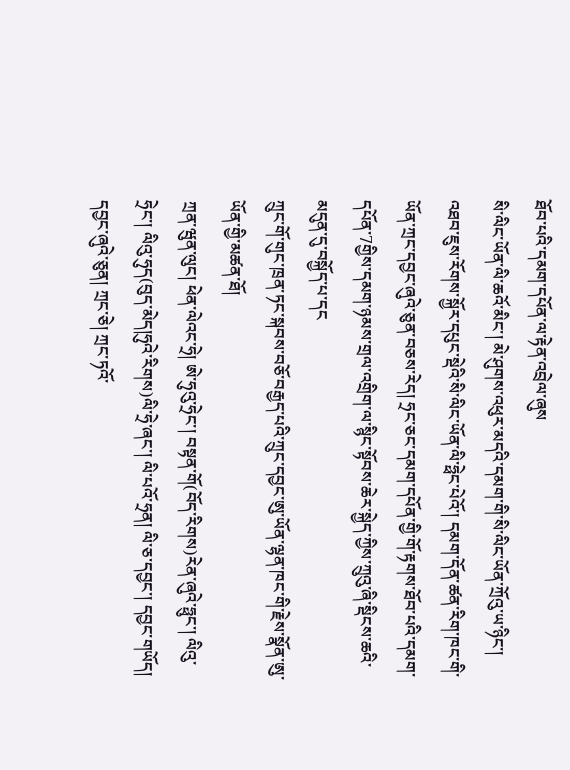ཐོབ་པའི་དམག་དཔོན་ལ་རྟེན་འབྲེལ་ཞུས
སི་ལིང་ཡོན་ལི་ཆའོ་མིང་། མེ་ཤུགས་འཕུར་མདའི་དམག་གི་སི་ལིང་ཡོན་ཀྲོའུ་ཡ་ཉིང་། འཐབ་ཇུས་རོགས་སྐྱོར་དཔུང་སྡེའི་སི་ལིང་ཡོན་ལི་ཧྥེང་པེའོ་། དམག་དོན་ཚན་རིག་ཁང་གི་ཡོན་ཀྲང་དབྱང་ཞུའེ་ཅུན་བཅས་རེད། ཧྲང་ཅང་དམག་དཔོན་གྱི་གོ་རྟགས་ཐོབ་པའི་དམག་དཔོན་7གྱིས་དམག་ཉམས་གྲལ་འགྲིག་ལ་སྙིང་སྟོབས་ཆེར་སྐྱེད་ཀྱིས་ཀྲུའུ་ཞི་སྡིངས་ཆའི་མདུན་དུ་བསྐྱོད་པ་དང
ཀྲུང་གོ་གུང་ཁྲན་ཏང་སྐབས་བཅོ་བརྒྱད་པའི་ཀྲུང་དབྱང་ཨུ་ཡོན་ལྷན་ཁང་གི་རྗེས་སྣོན་ཨུ་ཡོན་གྱི་མཚན་ཐོ།
ཀྲན་ཝུན་ལུང། ཕེན་ལེའང་ཧྲེ། ཨེ་ཧུའུ་ཧྲེང་། བསྟན་གོ(བོད་རིགས)རེན་ཞུའེ་ཧྥུང་། ལིའུ་ཧྲེང་། ལིའུ་ཧུད(བུད་མེད།ཧུའེ་རིགས)ལི་ཧྲེ་ཞང་། ལི་པའོ་ཧྲན། ལི་ཅ་དབྱང་། དབྱང་གཡོད། དབྱང་ཞུའེ་ཅུན། ཀྲང་ཅེ། ཀྲང་ཏའོ་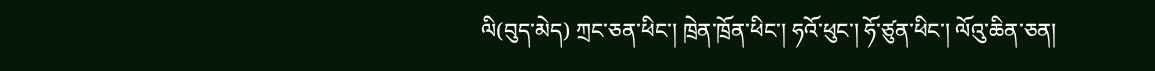ལི(བུད་མེད) ཀྲང་ཅན་ཕིང་། ཁྲེན་ཁྲོན་ཕིང་། ཧའོ་ཕུང་། ཧོ་ཙུན་ཕིང་། ལོའུ་ཆིན་ཅན།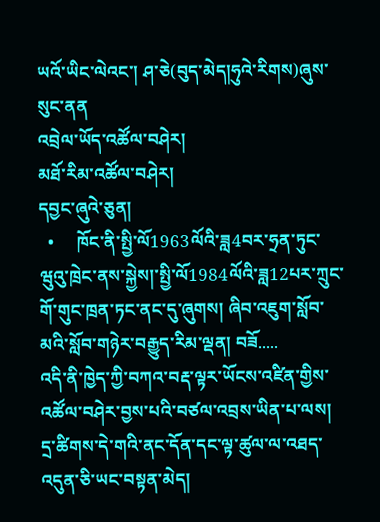ཡའོ་ཡིང་ལེའང་། ཤ་ཅེ(བུད་མེད།ཧུའེ་རིགས)ཞུས་སུང་ནན
འབྲེལ་ཡོད་འཚོལ་བཤེར།
མཐོ་རིམ་འཚོལ་བཤེར།
དབྱང་ཞུའེ་ཅུན།
  •     ཁོང་ནི་སྤྱི་ལོ1963ལོའི་ཟླ4བར་ཧྲན་ཏུང་ཝུའུ་ཁྲེང་ནས་སྐྱེས།་སྤྱི་ལོ1984ལོའི་ཟླ12པར་ཀྲུང་གོ་གུང་ཁྲན་ཏང་ནང་དུ་ཞུགས། ཞིབ་འཇུག་སློབ་མའི་སློབ་གཉེར་བརྒྱུད་རིམ་ལྡན། བཟོ.....
འདི་ནི་ཁྱེད་ཀྱི་བཀའ་བརྡ་ལྟར་ཡོངས་འཛིན་གྱིས་འཚོལ་བཤེར་བྱས་པའི་བཙལ་འབྲས་ཡིན་པ་ལས། དྲ་ཚིགས་དེ་གའི་ནང་དོན་དང་ལྟ་ཚུལ་ལ་འཐད་འདུན་ཅི་ཡང་བསྟན་མེད།